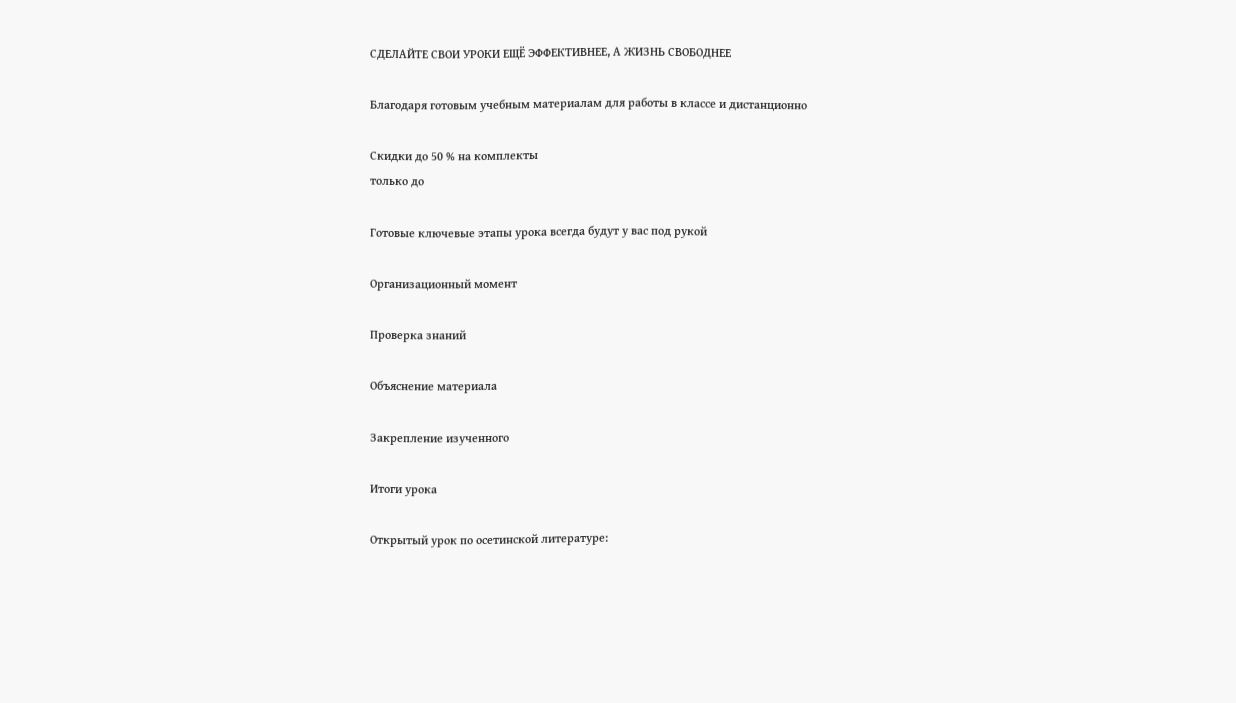СДЕЛАЙТЕ СВОИ УРОКИ ЕЩЁ ЭФФЕКТИВНЕЕ, А ЖИЗНЬ СВОБОДНЕЕ

Благодаря готовым учебным материалам для работы в классе и дистанционно

Скидки до 50 % на комплекты
только до

Готовые ключевые этапы урока всегда будут у вас под рукой

Организационный момент

Проверка знаний

Объяснение материала

Закрепление изученного

Итоги урока

Открытый урок по осетинской литературе: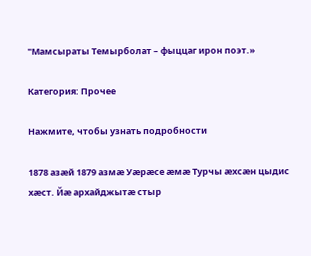"Мамсыраты Темырболат – фыццаг ирон поэт.»

Категория: Прочее

Нажмите, чтобы узнать подробности

1878 азæй 1879 азмæ Уæрæсе æмæ Турчы æхсæн цыдис хæст. Йæ архайджытæ стыр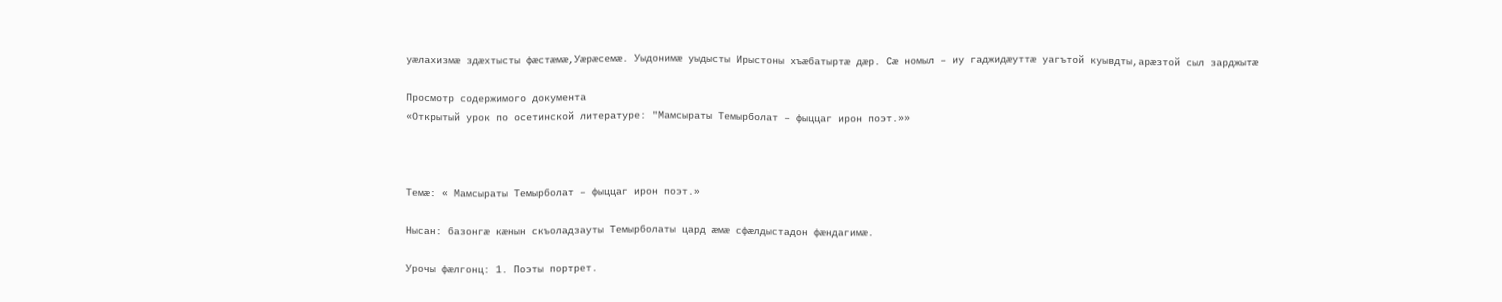уæлахизмæ здæхтысты фæстæмæ,Уæрæсемæ. Уыдонимæ уыдысты Ирыстоны хъæбатыртæ дæр. Сæ номыл – иу гаджидæуттæ уагътой куывдты,арæзтой сыл зарджытæ

Просмотр содержимого документа
«Открытый урок по осетинской литературе: "Мамсыраты Темырболат – фыццаг ирон поэт.»»



Темæ: « Мамсыраты Темырболат – фыццаг ирон поэт.»

Нысан: базонгæ кæнын скъоладзауты Темырболаты цард æмæ сфæлдыстадон фæндагимæ.

Урочы фæлгонц: 1. Поэты портрет.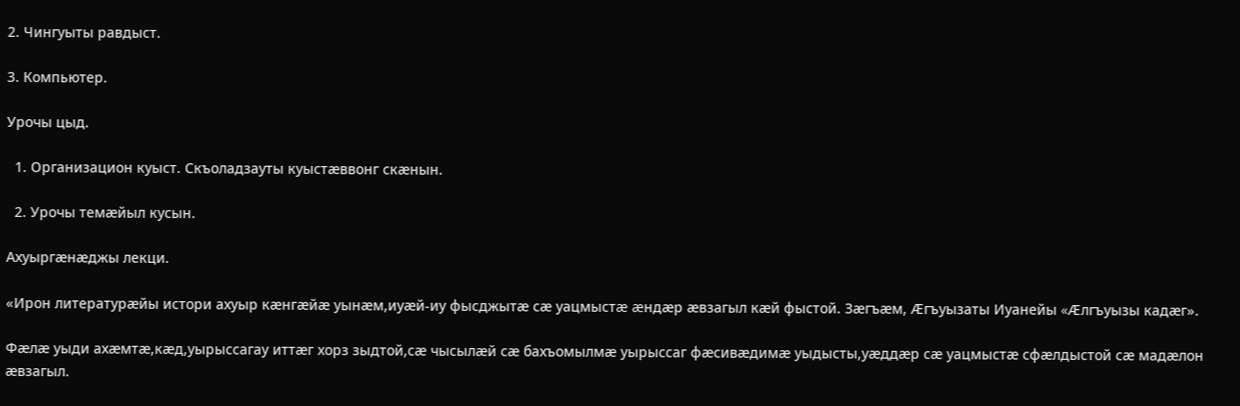2. Чингуыты равдыст.

3. Компьютер.

Урочы цыд.

  1. Организацион куыст. Скъоладзауты куыстæввонг скæнын.

  2. Урочы темæйыл кусын.

Ахуыргæнæджы лекци.

«Ирон литературæйы истори ахуыр кæнгæйæ уынæм,иуæй-иу фысджытæ сæ уацмыстæ æндæр æвзагыл кæй фыстой. Зæгъæм, Æгъуызаты Иуанейы «Æлгъуызы кадæг».

Фæлæ уыди ахæмтæ,кæд,уырыссагау иттæг хорз зыдтой,сæ чысылæй сæ бахъомылмæ уырыссаг фæсивæдимæ уыдысты,уæддæр сæ уацмыстæ сфæлдыстой сæ мадæлон æвзагыл.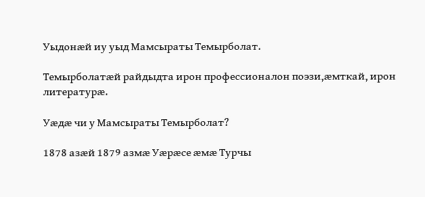Уыдонæй иу уыд Мамсыраты Темырболат.

Темырболатæй райдыдта ирон профессионалон поэзи,æмткай, ирон литературæ.

Уæдæ чи у Мамсыраты Темырболат?

1878 азæй 1879 азмæ Уæрæсе æмæ Турчы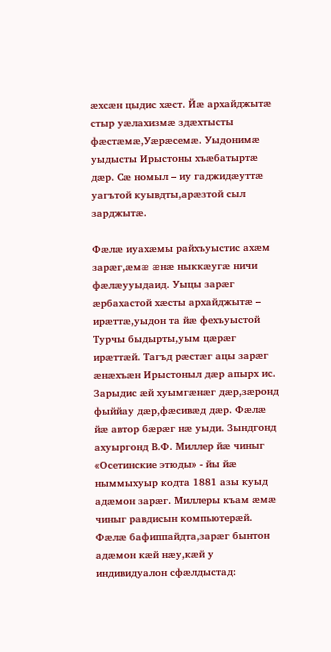æхсæн цыдис хæст. Йæ архайджытæ стыр уæлахизмæ здæхтысты фæстæмæ,Уæрæсемæ. Уыдонимæ уыдысты Ирыстоны хъæбатыртæ дæр. Сæ номыл – иу гаджидæуттæ уагътой куывдты,арæзтой сыл зарджытæ.

Фæлæ иуахæмы райхъуыстис ахæм зарæг,æмæ æнæ ныккæугæ ничи фæлæууыдаид. Уыцы зарæг æрбахастой хæсты архайджытæ – ирæттæ,уыдон та йæ фехъуыстой Турчы быдырты,уым цæрæг ирæттæй. Тагъд рæстæг ацы зарæг æнæхъæн Ирыстоныл дæр апырх ис. Зарыдис æй хуымгæнæг дæр,зæронд фыййау дæр,фæсивæд дæр. Фæлæ йæ автор бæрæг нæ уыди. Зындгонд ахуыргонд В.Ф. Миллер йæ чиныг «Осетинские этюды» - йы йæ ныммыхуыр кодта 1881 азы куыд адæмон зарæг. Миллеры къам æмæ чиныг равдисын компьютерæй. Фæлæ бафиппайдта,зарæг бынтон адæмон кæй нæу,кæй у индивидуалон сфæлдыстад: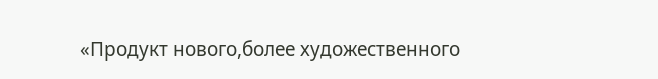«Продукт нового,более художественного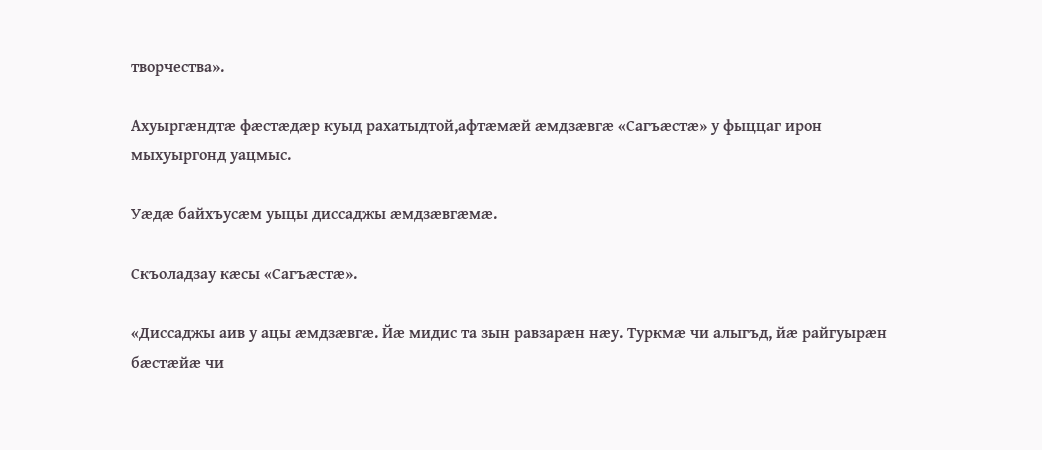творчества».

Ахуыргæндтæ фæстæдæр куыд рахатыдтой,афтæмæй æмдзæвгæ «Сагъæстæ» у фыццаг ирон мыхуыргонд уацмыс.

Уæдæ байхъусæм уыцы диссаджы æмдзæвгæмæ.

Скъоладзау кæсы «Сагъæстæ».

«Диссаджы аив у ацы æмдзæвгæ. Йæ мидис та зын равзарæн нæу. Туркмæ чи алыгъд, йæ райгуырæн бæстæйæ чи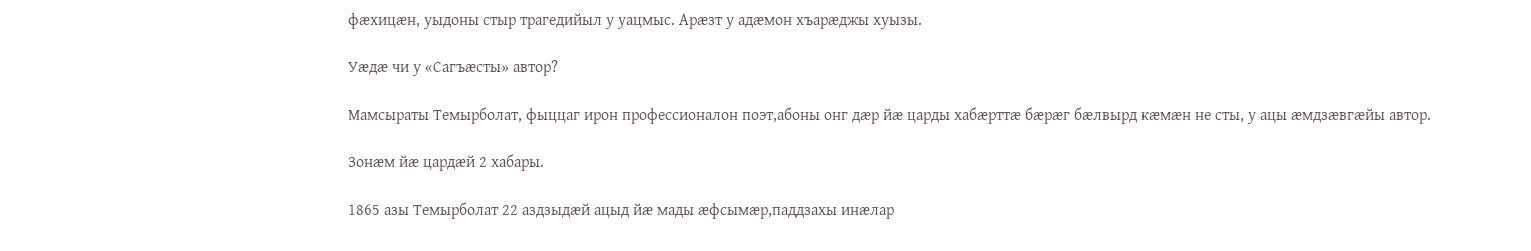фæхицæн, уыдоны стыр трагедийыл у уацмыс. Арæзт у адæмон хъарæджы хуызы.

Уæдæ чи у «Сагъæсты» автор?

Мамсыраты Темырболат, фыццаг ирон профессионалон поэт,абоны онг дæр йæ царды хабæрттæ бæрæг бæлвырд кæмæн не сты, у ацы æмдзæвгæйы автор.

Зонæм йæ цардæй 2 хабары.

1865 азы Темырболат 22 аздзыдæй ацыд йæ мады æфсымæр,паддзахы инæлар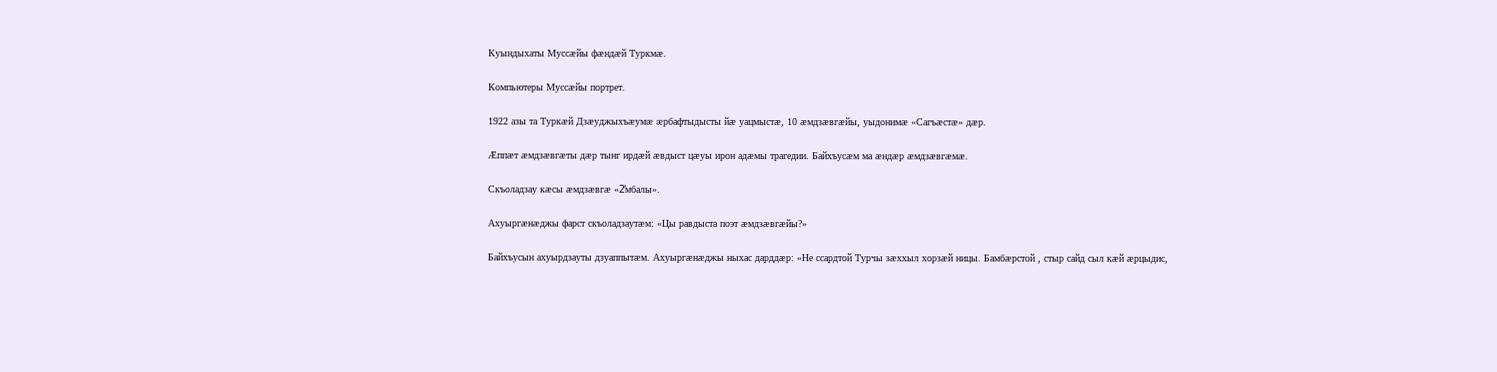Куындыхаты Муссæйы фæндæй Туркмæ.

Компьютеры Муссæйы портрет.

1922 азы та Туркæй Дзæуджыхъæумæ æрбафтыдысты йæ уацмыстæ, 10 æмдзæвгæйы, уыдонимæ «Сагъæстæ» дæр.

Æппæт æмдзæвгæты дæр тынг ирдæй æвдыст цæуы ирон адæмы трагедии. Байхъусæм ма æндæр æмдзæвгæмæ.

Скъоладзау кæсы æмдзæвгæ «2̒мбалы».

Ахуыргæнæджы фарст скъоладзаутæм: «Цы равдыста поэт æмдзæвгæйы?»

Байхъусын ахуырдзауты дзуаппытæм. Ахуыргæнæджы ныхас дарддæр: «Не ссардтой Турчы зæххыл хорзæй ницы. Бамбæрстой , стыр сайд сыл кæй æрцыдис,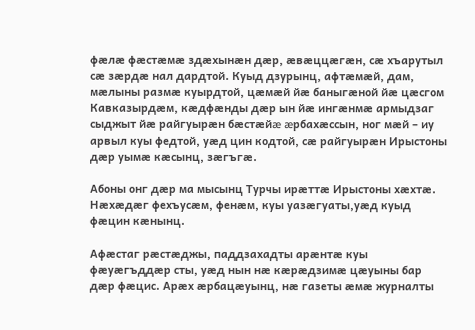фæлæ фæстæмæ здæхынæн дæр, æвæццæгæн, сæ хъарутыл сæ зæрдæ нал дардтой. Куыд дзурынц, афтæмæй, дам, мæлыны размæ куырдтой, цæмæй йæ баныгæной йæ цæсгом Кавказырдæм, кæдфæнды дæр ын йæ ингæнмæ армыдзаг сыджыт йæ райгуырæн бæстæйæ æрбахæссын, ног мæй – иу арвыл куы федтой, уæд цин кодтой, сæ райгуырæн Ирыстоны дæр уымæ кæсынц, зæгъгæ.

Абоны онг дæр ма мысынц Турчы ирæттæ Ирыстоны хæхтæ. Нæхæдæг фехъусæм, фенæм, куы уазæгуаты,уæд куыд фæцин кæнынц.

Афæстаг рæстæджы, паддзахадты арæнтæ куы фæуæгъддæр сты, уæд нын нæ кæрæдзимæ цæуыны бар дæр фæцис. Арæх æрбацæуынц, нæ газеты æмæ журналты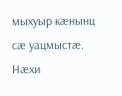мыхуыр кæнынц сæ уацмыстæ. Нæхи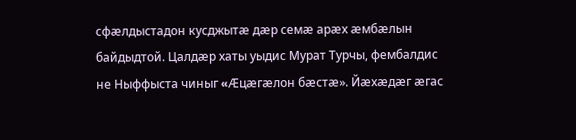сфæлдыстадон кусджытæ дæр семæ арæх æмбæлын байдыдтой. Цалдæр хаты уыдис Мурат Турчы, фембалдис не Ныффыста чиныг «Æцæгæлон бæстæ». Йæхæдæг æгас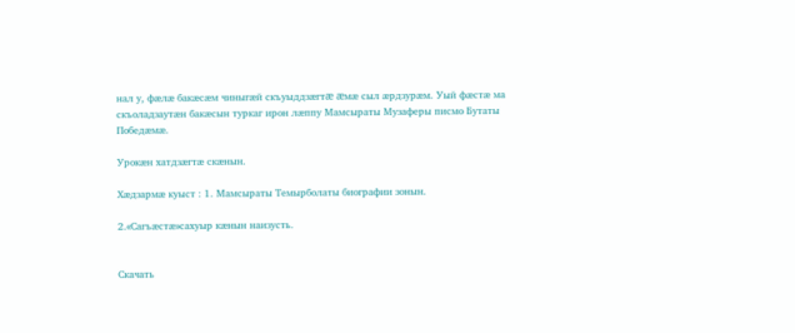нал у, фæлæ бакæсæм чиныгæй скъуыддзæгтæ æмæ сыл æрдзурæм. Уый фæстæ ма скъоладзаутæн бакæсын туркаг ирон лæппу Мамсыраты Музаферы писмо Бутаты Победæмæ.

Урокæн хатдзæгтæ скæнын.

Хæдзармæ куыст : 1. Мамсыраты Темырболаты биографии зонын.

2.«Сагъæстæ»сахуыр кæнын наизусть.


Скачать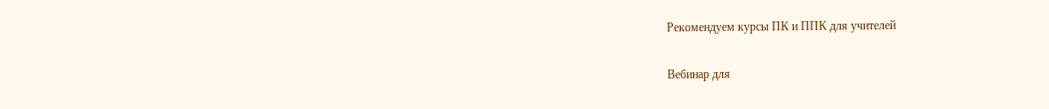Рекомендуем курсы ПК и ППК для учителей

Вебинар для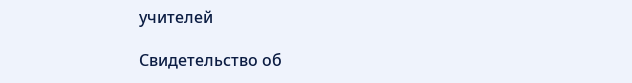учителей

Свидетельство об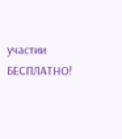участии БЕСПЛАТНО!